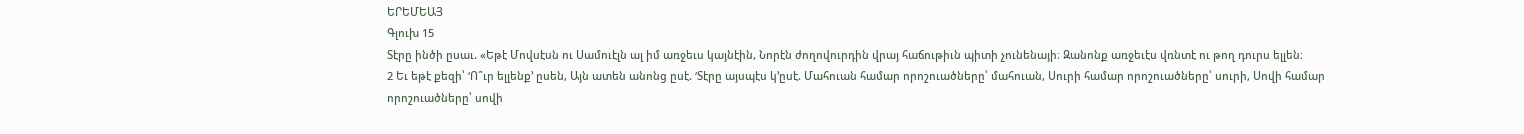ԵՐԵՄԵԱՅ
Գլուխ 15
Տէրը ինծի ըսաւ. «Եթէ Մովսէսն ու Սամուէլն ալ իմ առջեւս կայնէին, Նորէն ժողովուրդին վրայ հաճութիւն պիտի չունենայի։ Զանոնք առջեւէս վռնտէ ու թող դուրս ելլեն։
2 Եւ եթէ քեզի՝ ‘Ո՞ւր ելլենք’ ըսեն, Այն ատեն անոնց ըսէ. ‘Տէրը այսպէս կ’ըսէ. Մահուան համար որոշուածները՝ մահուան, Սուրի համար որոշուածները՝ սուրի, Սովի համար որոշուածները՝ սովի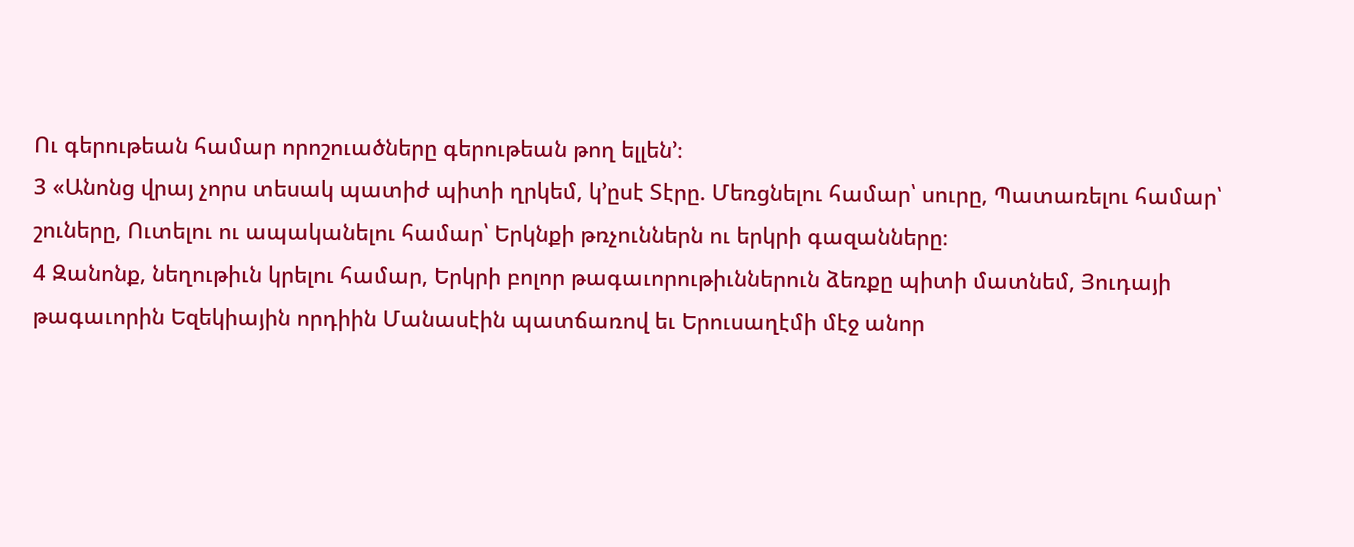Ու գերութեան համար որոշուածները գերութեան թող ելլեն’։
3 «Անոնց վրայ չորս տեսակ պատիժ պիտի ղրկեմ, կ’ըսէ Տէրը. Մեռցնելու համար՝ սուրը, Պատառելու համար՝ շուները, Ուտելու ու ապականելու համար՝ Երկնքի թռչուններն ու երկրի գազանները։
4 Զանոնք, նեղութիւն կրելու համար, Երկրի բոլոր թագաւորութիւններուն ձեռքը պիտի մատնեմ, Յուդայի թագաւորին Եզեկիային որդիին Մանասէին պատճառով եւ Երուսաղէմի մէջ անոր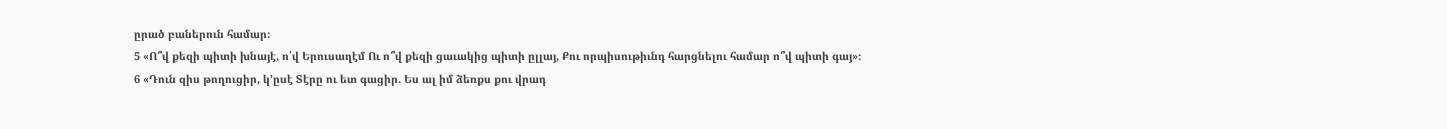ըրած բաներուն համար։
5 «Ո՞վ քեզի պիտի խնայէ, ո՛վ Երուսաղէմ Ու ո՞վ քեզի ցաւակից պիտի ըլլայ, Քու որպիսութիւնդ հարցնելու համար ո՞վ պիտի գայ»։
6 «Դուն զիս թողուցիր, կ’ըսէ Տէրը ու ետ գացիր. Ես ալ իմ ձեռքս քու վրադ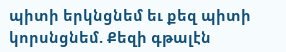պիտի երկնցնեմ եւ քեզ պիտի կորսնցնեմ. Քեզի գթալէն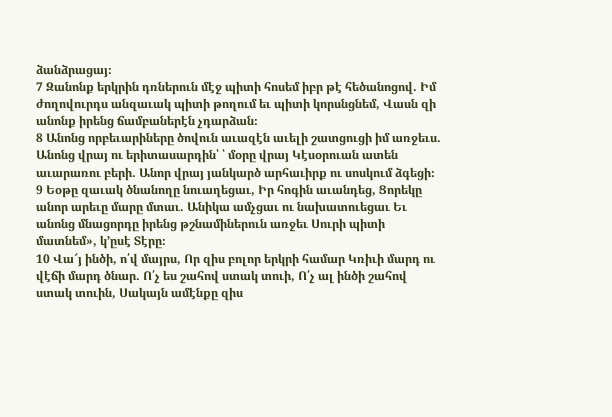ձանձրացայ։
7 Զանոնք երկրին դռներուն մէջ պիտի հոսեմ իբր թէ հեծանոցով. Իմ ժողովուրդս անզաւակ պիտի թողում եւ պիտի կորսնցնեմ, Վասն զի անոնք իրենց ճամբաներէն չդարձան։
8 Անոնց որբեւարիները ծովուն աւազէն աւելի շատցուցի իմ առջեւս. Անոնց վրայ ու երիտասարդին՝ ՝ մօրը վրայ Կէսօրուան ատեն աւարառու բերի. Անոր վրայ յանկարծ արհաւիրք ու սոսկում ձգեցի։
9 Եօթը զաւակ ծնանողը նուաղեցաւ, Իր հոգին աւանդեց, Ցորեկը անոր արեւը մարը մտաւ. Անիկա ամչցաւ ու նախատուեցաւ Եւ անոնց մնացորդը իրենց թշնամիներուն առջեւ Սուրի պիտի մատնեմ», կ’ըսէ Տէրը։
10 Վա՜յ ինծի, ո՛վ մայրս, Որ զիս բոլոր երկրի համար Կռիւի մարդ ու վէճի մարդ ծնար. Ո՛չ ես շահով ստակ տուի, Ո՛չ ալ ինծի շահով ստակ տուին, Սակայն ամէնքը զիս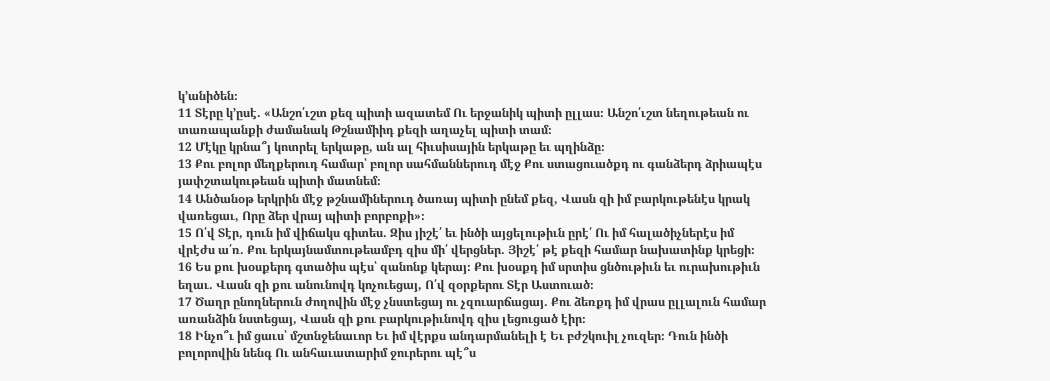կ’անիծեն։
11 Տէրը կ’ըսէ. «Անշո՛ւշտ քեզ պիտի ազատեմ Ու երջանիկ պիտի ըլլաս։ Անշո՛ւշտ նեղութեան ու տառապանքի ժամանակ Թշնամիիդ քեզի աղաչել պիտի տամ։
12 Մէկը կրնա՞յ կոտրել երկաթը, ան ալ հիւսիսային երկաթը եւ պղինձը։
13 Քու բոլոր մեղքերուդ համար՝ բոլոր սահմաններուդ մէջ Քու ստացուածքդ ու գանձերդ ձրիապէս յափշտակութեան պիտի մատնեմ։
14 Անծանօթ երկրին մէջ թշնամիներուդ ծառայ պիտի ընեմ քեզ, Վասն զի իմ բարկութենէս կրակ վառեցաւ, Որը ձեր վրայ պիտի բորբոքի»։
15 Ո՛վ Տէր, դուն իմ վիճակս գիտես. Զիս յիշէ՛ եւ ինծի այցելութիւն ըրէ՛ Ու իմ հալածիչներէս իմ վրէժս ա՛ռ. Քու երկայնամտութեամբդ զիս մի՛ վերցներ. Յիշէ՛ թէ քեզի համար նախատինք կրեցի։
16 Ես քու խօսքերդ գտածիս պէս՝ զանոնք կերայ։ Քու խօսքդ իմ սրտիս ցնծութիւն եւ ուրախութիւն եղաւ. Վասն զի քու անունովդ կոչուեցայ, Ո՛վ զօրքերու Տէր Աստուած։
17 Ծաղր ընողներուն ժողովին մէջ չնստեցայ ու չզուարճացայ. Քու ձեռքդ իմ վրաս ըլլալուն համար առանձին նստեցայ, Վասն զի քու բարկութիւնովդ զիս լեցուցած էիր։
18 Ինչո՞ւ իմ ցաւս՝ մշտնջենաւոր Եւ իմ վէրքս անդարմանելի է Եւ բժշկուիլ չուզեր։ Դուն ինծի բոլորովին նենգ Ու անհաւատարիմ ջուրերու պէ՞ս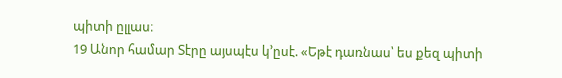պիտի ըլլաս։
19 Անոր համար Տէրը այսպէս կ’ըսէ. «Եթէ դառնաս՝ ես քեզ պիտի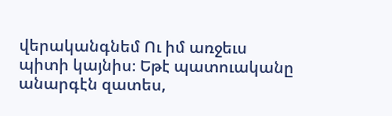վերականգնեմ Ու իմ առջեւս պիտի կայնիս։ Եթէ պատուականը անարգէն զատես,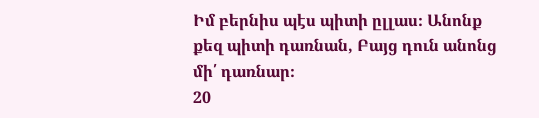Իմ բերնիս պէս պիտի ըլլաս։ Անոնք քեզ պիտի դառնան, Բայց դուն անոնց մի՛ դառնար։
20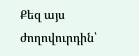Քեզ այս ժողովուրդին՝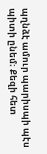պղնձէ ամուր պարիսպի պէս պիտի ընեմ։ Քեզի հետ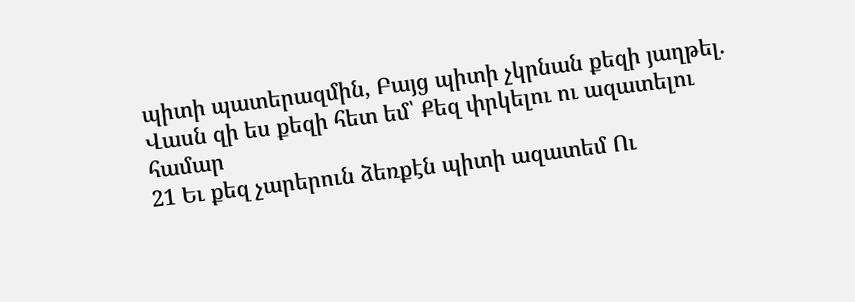պիտի պատերազմին, Բայց պիտի չկրնան քեզի յաղթել. Վասն զի ես քեզի հետ եմ՝ Քեզ փրկելու ու ազատելու համար
21 Եւ քեզ չարերուն ձեռքէն պիտի ազատեմ Ու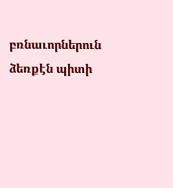բռնաւորներուն ձեռքէն պիտի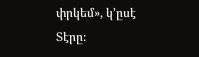փրկեմ», կ’ըսէ Տէրը։